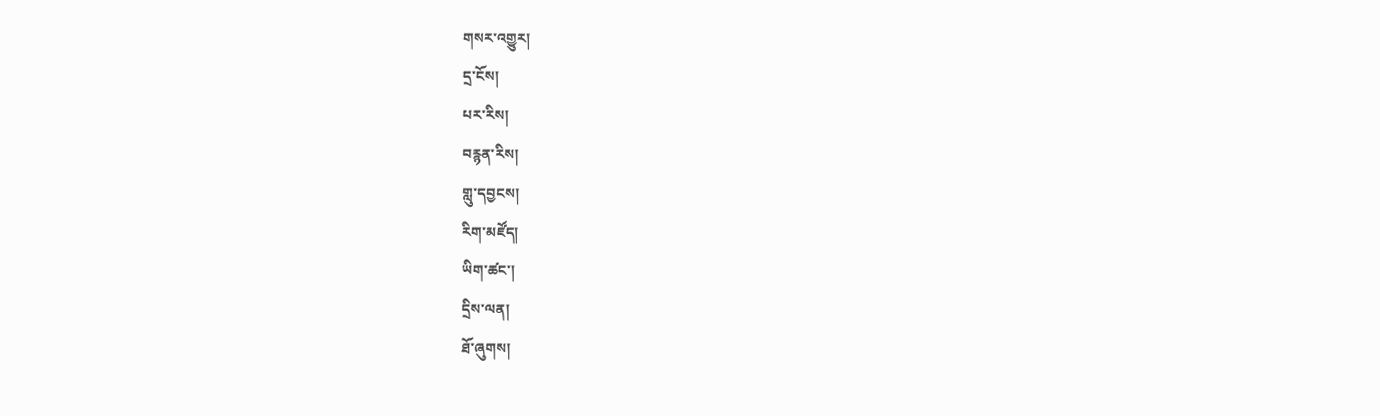གསར་འགྱུར།
དྲ་ངོས།
པར་རིས།
བརྙན་རིས།
གླུ་དབྱངས།
རིག་མཛོད།
ཡིག་ཚང་།
དྲིས་ལན།
ཐོ་ཞུགས།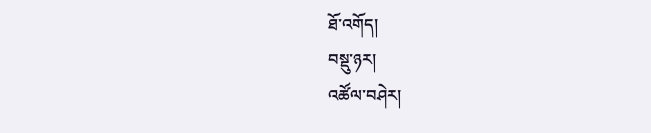ཐོ་འགོད།
བསྡུ་ཉར།
འཚོལ་བཤེར།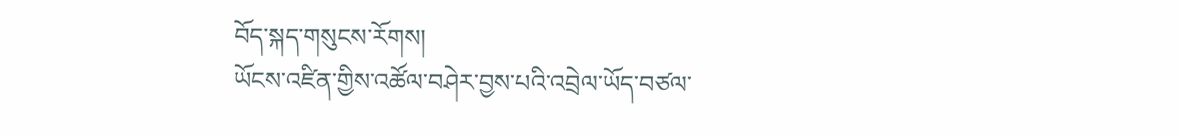བོད་སྐད་གསུངས་རོགས།
ཡོངས་འཛིན་གྱིས་འཚོལ་བཤེར་བྱས་པའི་འབྲེལ་ཡོད་བཙལ་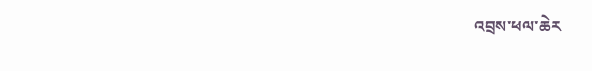འབྲས་ཕལ་ཆེར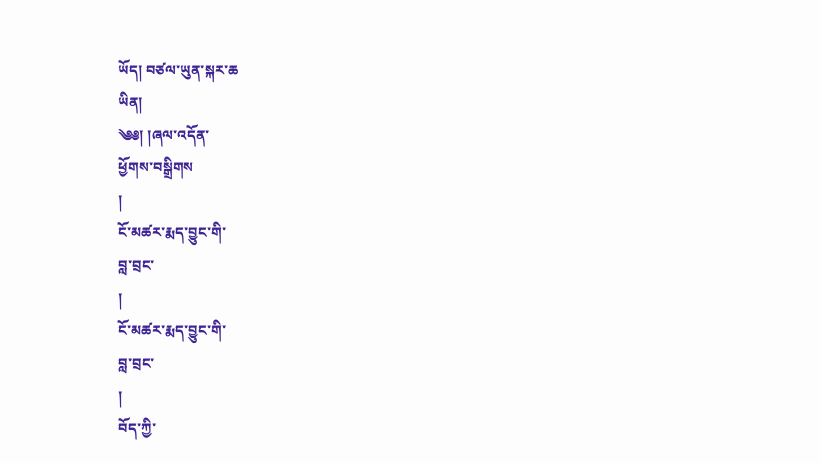ཡོད། བཙལ་ཡུན་སྐར་ཆ
ཡིན།
༄༅། །ཞལ་འདོན་
ཕྱོགས་བསྒྲིགས
།
ངོ་མཚར་རྨད་བྱུང་གི་
བླ་བྲང་
།
ངོ་མཚར་རྨད་བྱུང་གི་
བླ་བྲང་
།
བོད་ཀྱི་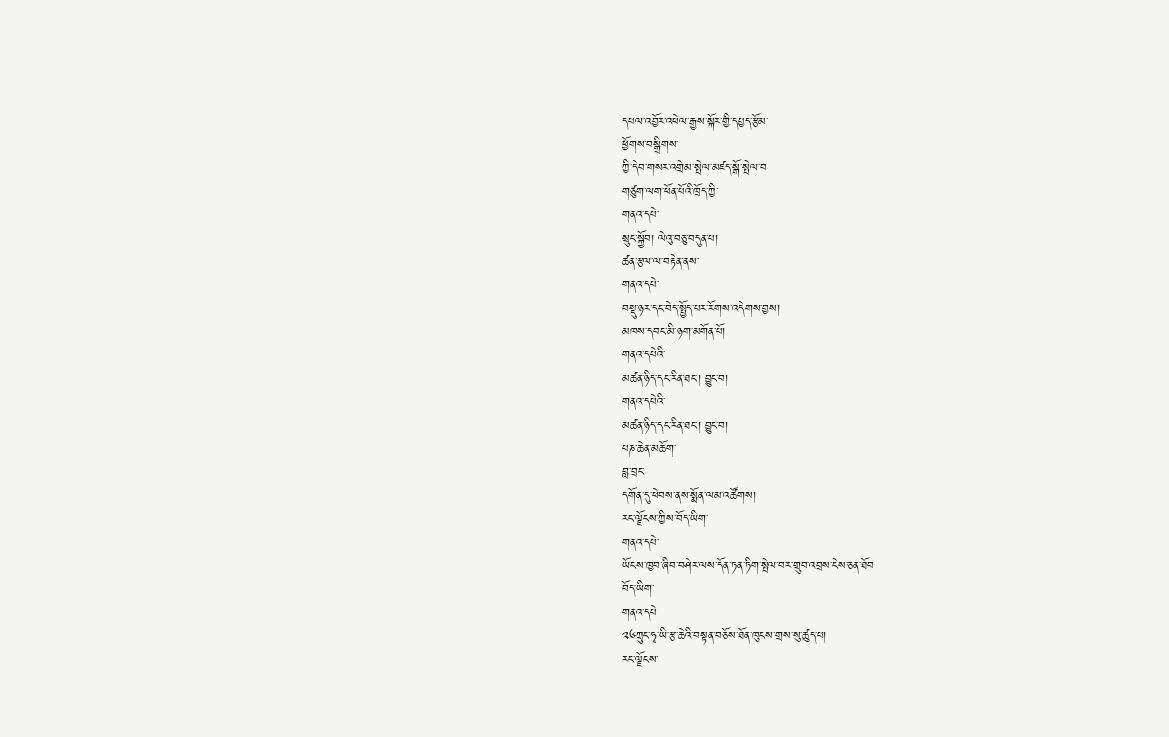དཔལ་འབྱོར་འཕེལ་རྒྱས་སྐོར་གྱི་དཔྱད་རྩོམ་
ཕྱོགས་བསྒྲིགས་
ཀྱི་དེབ་གསར་འགྲེམ་སྤེལ་མཛད་སྒོ་སྤེལ་བ
གཙུག་ལག་ཕོན་པོའི་ཁྲོད་ཀྱི་
གནའ་དཔེ་
སྲུང་སྐྱོབ། ལེའུ་བཅུ་བདུན་པ།
ཚན་རྩལ་ལ་བརྟེན་ནས་
གནའ་དཔེ་
བསྡུ་ཉར་དང་བེད་སྤྱོད་པར་རོགས་འདེགས་བྱས།
མཁས་དབང་མི་ཉག་མགོན་པོ།
གནའ་དཔེའི་
མཚན་ཉིད་དང་རིན་ཐང་། བྱུང་བ།
གནའ་དཔེའི་
མཚན་ཉིད་དང་རིན་ཐང་། བྱུང་བ།
པཎ་ཆེན་མཆོག་
བླ་བྲང་
དགོན་དུ་ཕེབས་ནས་སྨོན་ལམ་འཚོགས།
རང་ལྗོངས་ཀྱིས་བོད་ཡིག་
གནའ་དཔེ་
ཡོངས་ཁྱབ་ཞིབ་བཤེར་ལས་དོན་ཏན་ཏིག་སྤེལ་བར་གྲུབ་འབྲས་ངེས་ཅན་ཐོབ
བོད་ཡིག་
གནའ་དཔེ
༢༦ཀྲུང་ཧྭ་ཡི་རྩ་ཆེའི་བསྟན་བཅོས་ཐོན་ཁུངས་གྲས་སུ་ཚུད་པ།
རང་ལྗོངས་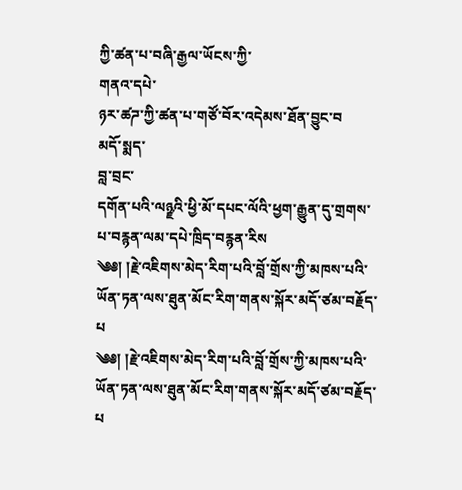ཀྱི་ཚན་པ་བཞི་རྒྱལ་ཡོངས་ཀྱི་
གནའ་དཔེ་
ཉར་ཚཌ་ཀྱི་ཚན་པ་གཙོ་བོར་འདེམས་ཐོན་བྱུང་བ
མདོ་སྨད་
བླ་བྲང་
དགོན་པའི་ལཉྫའི་ཕྱི་མོ་དཔང་ལོའི་ཕྱག་རྒྱུན་དུ་གྲགས་པ་བརྙན་ལམ་དཔེ་ཁྲིད་བརྙན་རིས
༄༅། །རྗེ་འཇིགས་མེད་རིག་པའི་བློ་གྲོས་ཀྱི་མཁས་པའི་ཡོན་ཏན་ལས་ཐུན་མོང་རིག་གནས་སྐོར་མདོ་ཙམ་བརྗོད་པ
༄༅། །རྗེ་འཇིགས་མེད་རིག་པའི་བློ་གྲོས་ཀྱི་མཁས་པའི་ཡོན་ཏན་ལས་ཐུན་མོང་རིག་གནས་སྐོར་མདོ་ཙམ་བརྗོད་པ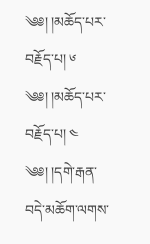༄༅། །མཆོད་པར་བརྗོད་པ། ༦
༄༅། །མཆོད་པར་བརྗོད་པ། ༤
༄༅། །དགེ་རྒན་བདེ་མཆོག་ལགས་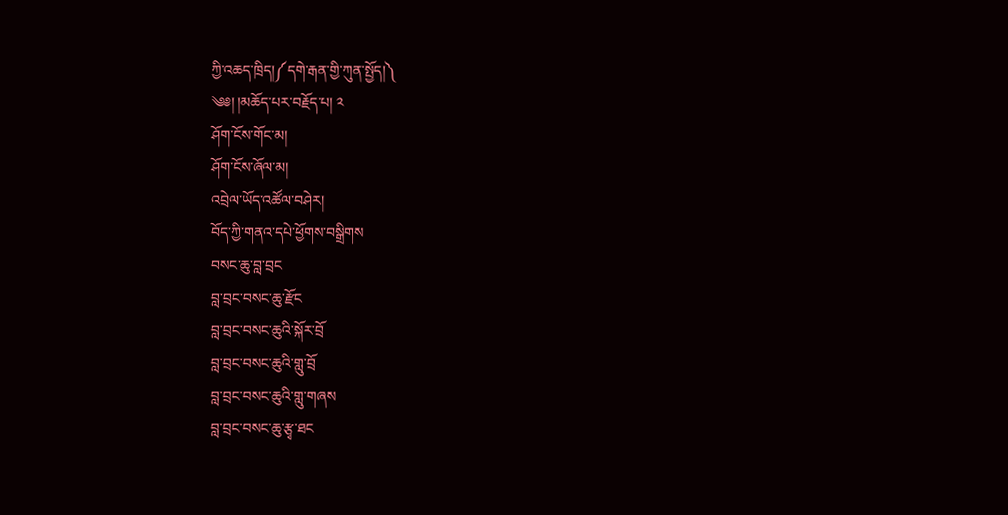ཀྱི་འཆད་ཁྲིད།༼དགེ་རྒན་གྱི་ཀུན་སྤྱོད།༽
༄༅། །མཆོད་པར་བརྗོད་པ། ༢
ཤོག་ངོས་གོང་མ།
ཤོག་ངོས་ཞོལ་མ།
འབྲེལ་ཡོད་འཚོལ་བཤེར།
བོད་ཀྱི་གནའ་དཔེ་ཕྱོགས་བསྒྲིགས
བསང་ཆུ་བླ་བྲང
བླ་བྲང་བསང་ཆུ་རྫོང
བླ་བྲང་བསང་ཆུའི་སྐོར་བྲོ
བླ་བྲང་བསང་ཆུའི་གླུ་བྲོ
བླ་བྲང་བསང་ཆུའི་གླུ་གཞས
བླ་བྲང་བསང་ཆུ་རྩྭ་ཐང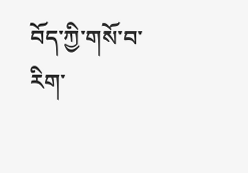བོད་ཀྱི་གསོ་བ་རིག་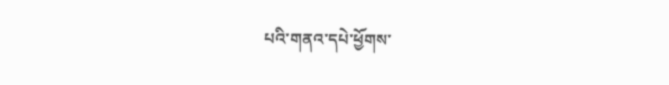པའི་གནའ་དཔེ་ཕྱོགས་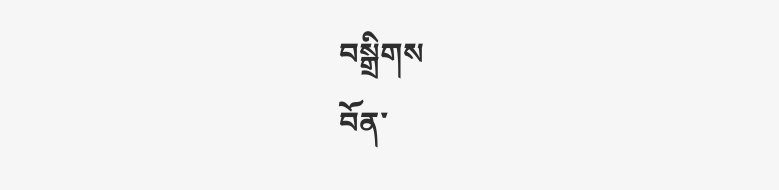བསྒྲིགས
བོན་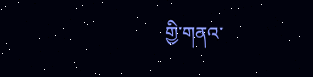གྱི་གནའ་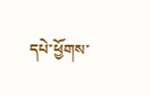དཔེ་ཕྱོགས་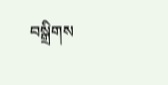བསྒྲིགས